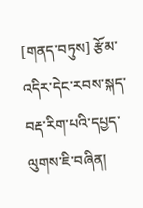[གནད་བཏུས] རྩོམ་འདིར་དེང་རབས་སྐད་བརྡ་རིག་པའི་དཔྱད་ལུགས་ཇི་བཞིན།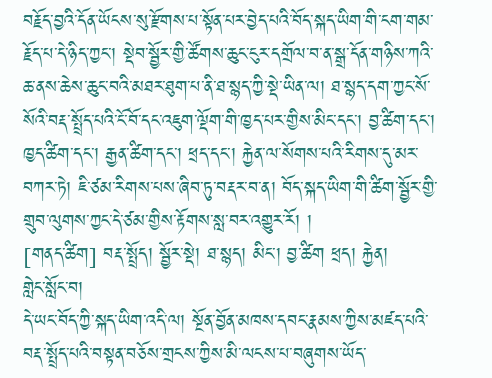བརྗོད་བྱའི་དོན་ཡོངས་སུ་རྫོགས་པ་སྟོན་པར་བྱེད་པའི་བོད་སྐད་ཡིག་གི་ངག་གམ་རྗོད་པ་དེ་ཉིད་ཀྱང་། སྡེབ་སྦྱོར་གྱི་ཚོགས་ཆུང་ངུར་དགྲོལ་བ་ན་སྒྲ་དོན་གཉིས་ཀའི་ཆ་ནས་ཆེས་ཆུང་བའི་མཐར་ཐུག་པ་ནི་ཐ་སྙད་ཀྱི་སྡེ་ཡིན་ལ། ཐ་སྙད་དག་ཀྱང་སོ་སོའི་བརྡ་སྤྲོད་པའི་ངོ་བོ་དང་འཇུག་ལྡོག་གི་ཁྱད་པར་གྱིས་མིང་དང་། བྱ་ཚིག་དང་། ཁྱད་ཚིག་དང་། རྒྱན་ཚིག་དང་། ཕྲད་དང་། རྐྱེན་ལ་སོགས་པའི་རིགས་དུ་མར་བཀར་ཏེ། ཇི་ཙམ་རིགས་པས་ཞིབ་ཏུ་བརྡར་བ་ན། བོད་སྐད་ཡིག་གི་ཚིག་སྦྱོར་གྱི་གྲུབ་ལུགས་ཀྱང་དེ་ཙམ་གྱིས་རྟོགས་སླ་བར་འགྱུར་རོ། །
[གནད་ཚིག] བརྡ་སྤྲོད། སྦྱོར་སྡེ། ཐ་སྙད། མིང་། བྱ་ཚིག ཕྲད། རྐྱེན།
གླེང་སློང་བ།
དེ་ཡང་བོད་ཀྱི་སྐད་ཡིག་འདི་ལ། སྔོན་བྱོན་མཁས་དབང་རྣམས་ཀྱིས་མཛད་པའི་བརྡ་སྤྲོད་པའི་བསྟན་བཅོས་གྲངས་ཀྱིས་མི་ལངས་པ་བཞུགས་ཡོད་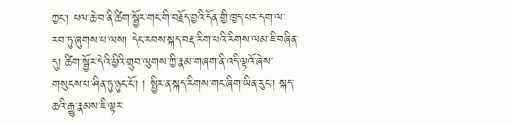ཀྱང་། ཕལ་ཆེ་བ་ནི་ཚིག་སྦྱོར་གང་གི་བརྗོད་བྱའི་དོན་གྱི་ཁྱད་པར་དག་ལ་རབ་ཏུ་ཞུགས་པ་ལས། དེང་རབས་སྐད་བརྡ་རིག་པའི་རིགས་ལམ་ཇི་བཞིན་དུ། ཚིག་སྦྱོར་དེའི་ཕྱིའི་གྲུབ་ལུགས་ཀྱི་རྣམ་གཞག་ནི་འདི་ལྟའོ་ཞེས་གསུངས་པ་ཤིན་ཏུ་ཉུང་ངོ་། ། སྤྱིར་ན་སྐད་རིགས་གང་ཞིག་ཡིན་རུང་། སྐད་ཆའི་རྒྱུ་རྣམས་ཇི་ལྟར་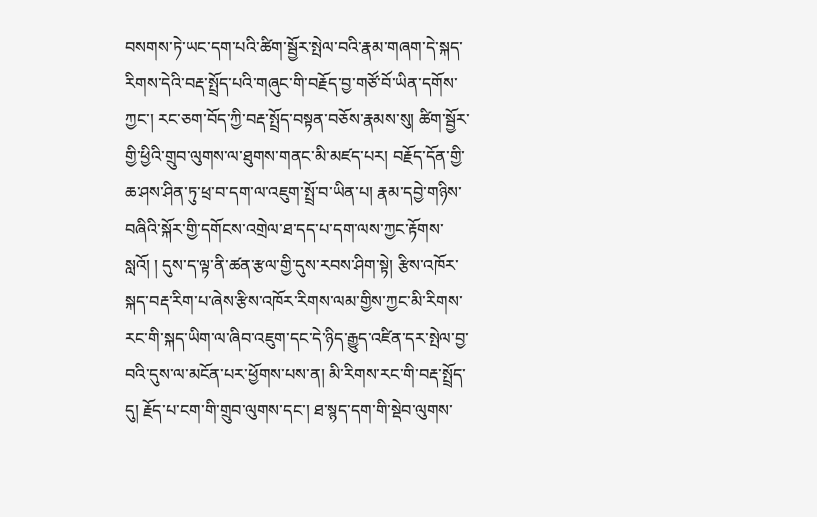བསགས་ཏེ་ཡང་དག་པའི་ཚིག་སྦྱོར་སྤེལ་བའི་རྣམ་གཞག་དེ་སྐད་རིགས་དེའི་བརྡ་སྤྲོད་པའི་གཞུང་གི་བརྗོད་བྱ་གཙོ་བོ་ཡིན་དགོས་ཀྱང་། རང་ཅག་བོད་ཀྱི་བརྡ་སྤྲོད་བསྟན་བཅོས་རྣམས་སུ། ཚིག་སྦྱོར་གྱི་ཕྱིའི་གྲུབ་ལུགས་ལ་ཐུགས་གནང་མི་མཛད་པར། བརྗོད་དོན་གྱི་ཆ་ཤས་ཤིན་ཏུ་ཕྲ་བ་དག་ལ་འཇུག་སྤྲོ་བ་ཡིན་པ། རྣམ་དབྱེ་གཉིས་བཞིའི་སྐོར་གྱི་དགོངས་འགྲེལ་ཐ་དད་པ་དག་ལས་ཀྱང་རྟོགས་སླའོ། ། དུས་ད་ལྟ་ནི་ཚན་རྩལ་གྱི་དུས་རབས་ཤིག་སྟེ། རྩིས་འཁོར་སྐད་བརྡ་རིག་པ་ཞེས་རྩིས་འཁོར་རིགས་ལམ་གྱིས་ཀྱང་མི་རིགས་རང་གི་སྐད་ཡིག་ལ་ཞིབ་འཇུག་དང་དེ་ཉིད་རྒྱུད་འཛིན་དར་སྤེལ་བྱ་བའི་དུས་ལ་མངོན་པར་ཕྱོགས་པས་ན། མི་རིགས་རང་གི་བརྡ་སྤྲོད་དུ། རྗོད་པ་ངག་གི་གྲུབ་ལུགས་དང་། ཐ་སྙད་དག་གི་སྡེབ་ལུགས་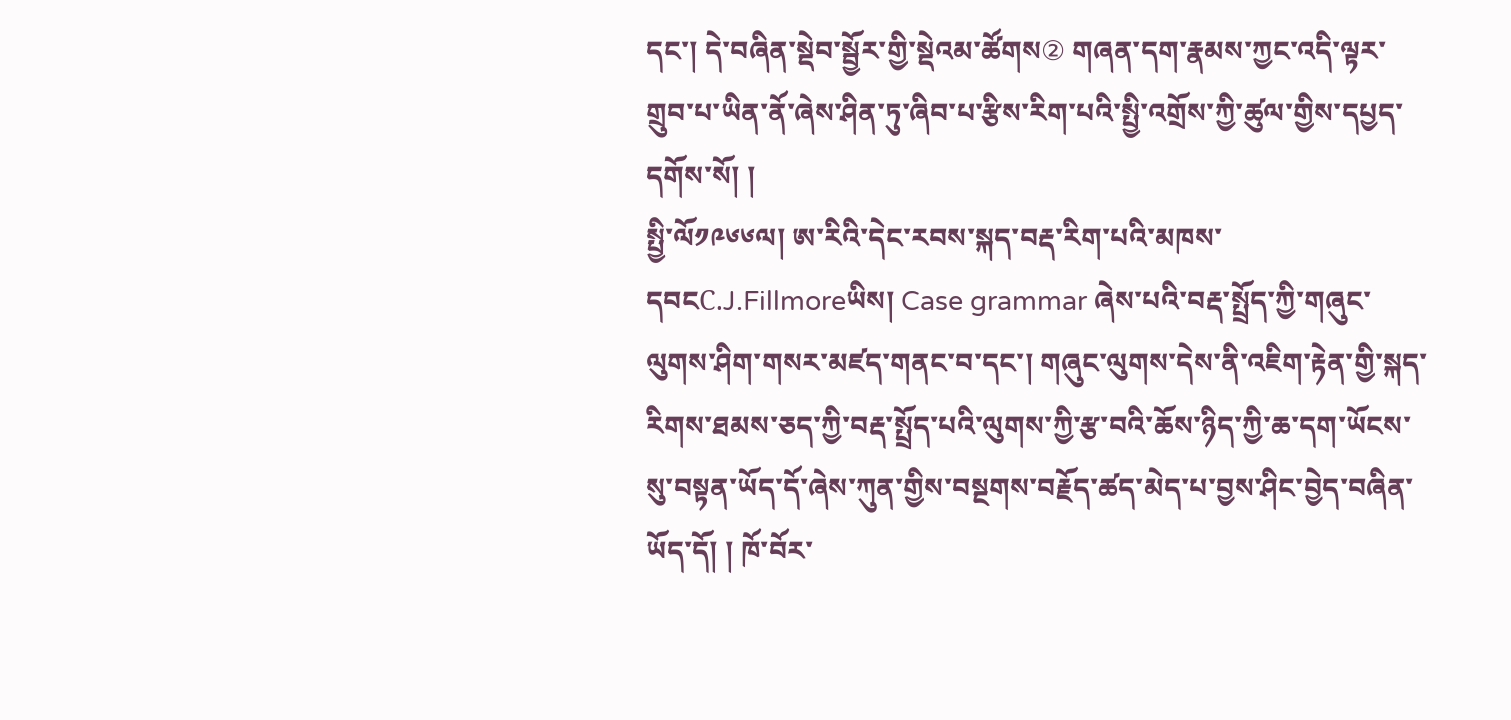དང་། དེ་བཞིན་སྡེབ་སྦྱོར་གྱི་སྡེའམ་ཚོགས② གཞན་དག་རྣམས་ཀྱང་འདི་ལྟར་གྲུབ་པ་ཡིན་ནོ་ཞེས་ཤིན་ཏུ་ཞིབ་པ་རྩིས་རིག་པའི་སྤྱི་འགྲོས་ཀྱི་ཚུལ་གྱིས་དཔྱད་དགོས་སོ། །
སྤྱི་ལོ༡༩༦༦ལ། ཨ་རིའི་དེང་རབས་སྐད་བརྡ་རིག་པའི་མཁས་དབངC.J.Fillmoreཡིས། Case grammar ཞེས་པའི་བརྡ་སྤྲོད་ཀྱི་གཞུང་ལུགས་ཤིག་གསར་མཛད་གནང་བ་དང་། གཞུང་ལུགས་དེས་ནི་འཇིག་རྟེན་གྱི་སྐད་རིགས་ཐམས་ཅད་ཀྱི་བརྡ་སྤྲོད་པའི་ལུགས་ཀྱི་རྩ་བའི་ཆོས་ཉིད་ཀྱི་ཆ་དག་ཡོངས་སུ་བསྟན་ཡོད་དོ་ཞེས་ཀུན་གྱིས་བསྔགས་བརྗོད་ཚད་མེད་པ་བྱས་ཤིང་བྱེད་བཞིན་ཡོད་དོ། ། ཁོ་བོར་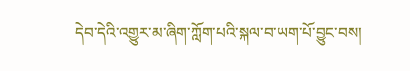དེབ་དེའི་འགྱུར་མ་ཞིག་ཀློག་པའི་སྐལ་བ་ཡག་པོ་བྱུང་བས།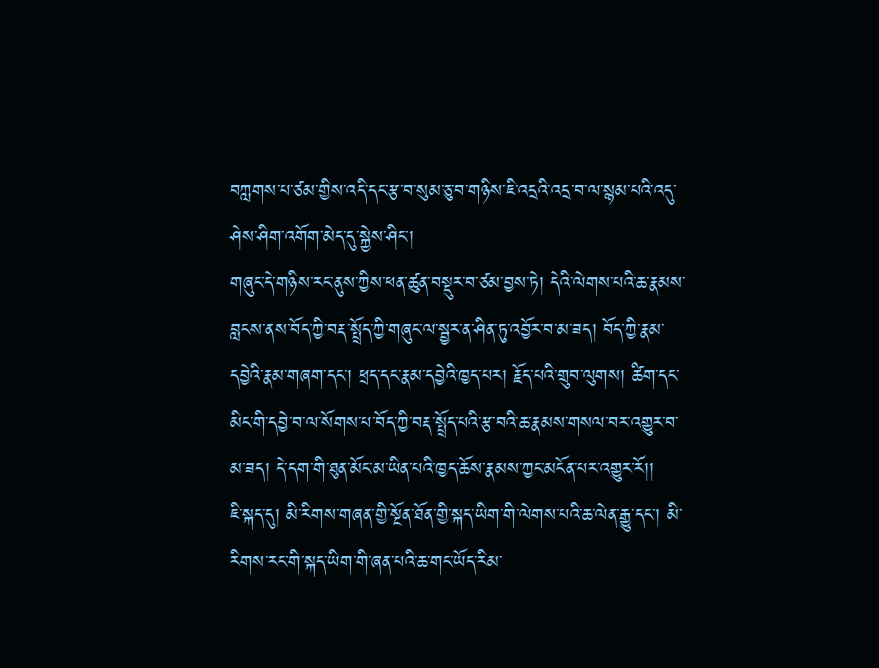བཀླགས་པ་ཙམ་གྱིས་འདི་དང་རྩ་བ་སུམ་ཅུ་བ་གཉིས་ཇི་འདྲའི་འདྲ་བ་ལ་སྙམ་པའི་འདུ་ཤེས་ཤིག་འགོག་མེད་དུ་སྐྱེས་ཤིང་།
གཞུང་དེ་གཉིས་རང་ནུས་ཀྱིས་ཕན་ཚུན་བསྡུར་བ་ཙམ་བྱས་ཏེ། དེའི་ལེགས་པའི་ཆ་རྣམས་བླངས་ནས་བོད་ཀྱི་བརྡ་སྤྲོད་ཀྱི་གཞུང་ལ་སྦྱར་ན་ཤིན་ཏུ་འབྱོར་བ་མ་ཟད། བོད་ཀྱི་རྣམ་དབྱེའི་རྣམ་གཞག་དང་། ཕྲད་དང་རྣམ་དབྱེའི་ཁྱད་པར། རྗོད་པའི་གྲུབ་ལུགས། ཚིག་དང་མིང་གི་དབྱེ་བ་ལ་སོགས་པ་བོད་ཀྱི་བརྡ་སྤྲོད་པའི་རྩ་བའི་ཆ་རྣམས་གསལ་བར་འགྱུར་བ་མ་ཟད། དེ་དག་གི་ཐུན་མོང་མ་ཡིན་པའི་ཁྱད་ཆོས་རྣམས་ཀྱང་མངོན་པར་འགྱུར་རོ།།
ཇི་སྐད་དུ། མི་རིགས་གཞན་གྱི་སྔོན་ཐོན་གྱི་སྐད་ཡིག་གི་ལེགས་པའི་ཆ་ལེན་རྒྱུ་དང་། མི་རིགས་རང་གི་སྐད་ཡིག་གི་ཞན་པའི་ཆ་གང་ཡོད་རིམ་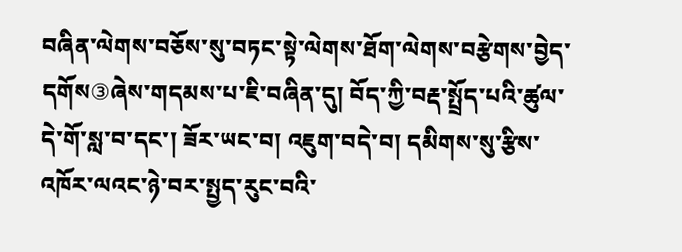བཞིན་ལེགས་བཅོས་སུ་བཏང་སྟེ་ལེགས་ཐོག་ལེགས་བརྩེགས་བྱེད་དགོས③ཞེས་གདམས་པ་ཇི་བཞིན་དུ། བོད་ཀྱི་བརྡ་སྤྲོད་པའི་ཚུལ་དེ་གོ་སླ་བ་དང་། ཟོར་ཡང་བ། འཇུག་བདེ་བ། དམིགས་སུ་རྩིས་འཁོར་ལའང་ཉེ་བར་སྤྱད་རུང་བའི་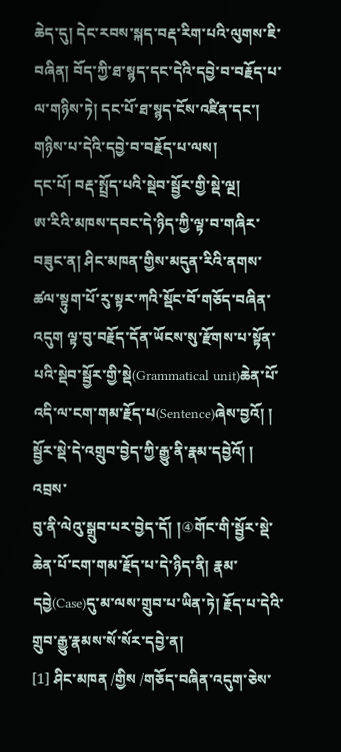ཆེད་དུ། དེང་རབས་སྐད་བརྡ་རིག་པའི་ལུགས་ཇི་བཞིན། བོད་ཀྱི་ཐ་སྙད་དང་དེའི་དབྱེ་བ་བརྗོད་པ་ལ་གཉིས་ཏེ། དང་པོ་ཐ་སྙད་ངོས་འཛིན་དང་། གཉིས་པ་དེའི་དབྱེ་བ་བརྗོད་པ་ལས།
དང་པོ། བརྡ་སྤྲོད་པའི་སྡེབ་སྦྱོར་གྱི་སྡེ་ལྔ།
ཨ་རིའི་མཁས་དབང་དེ་ཉིད་ཀྱི་ལྟ་བ་གཞིར་བཟུང་ན། ཤིང་མཁན་གྱིས་མདུན་རིའི་ནགས་ཚལ་སྟུག་པོ་རུ་སྟར་ཀའི་སྡོང་བོ་གཅོད་བཞིན་འདུག ལྟ་བུ་བརྗོད་དོན་ཡོངས་སུ་རྫོགས་པ་སྟོན་པའི་སྡེབ་སྦྱོར་གྱི་སྡེ(Grammatical unit)ཆེན་པོ་འདི་ལ་ངག་གམ་རྗོད་པ(Sentence)ཞེས་བྱའོ། །
སྦྱོར་སྡེ་དེ་འགྲུབ་བྱེད་ཀྱི་རྒྱུ་ནི་རྣམ་དབྱེའོ། ། འབྲས་
བུ་ནི་ལེའུ་སྒྲུབ་པར་བྱེད་དོ། །④གོང་གི་སྦྱོར་སྡེ་ཆེན་པོ་ངག་གམ་རྗོད་པ་དེ་ཉིད་ནི། རྣམ་དབྱེ(Case)དུ་མ་ལས་གྲུབ་པ་ཡིན་ཏེ། རྗོད་པ་དེའི་གྲུབ་རྒྱུ་རྣམས་སོ་སོར་དབྱེ་ན།
[1] ཤིང་མཁན /གྱིས /གཅོད་བཞིན་འདུག་ཅེས་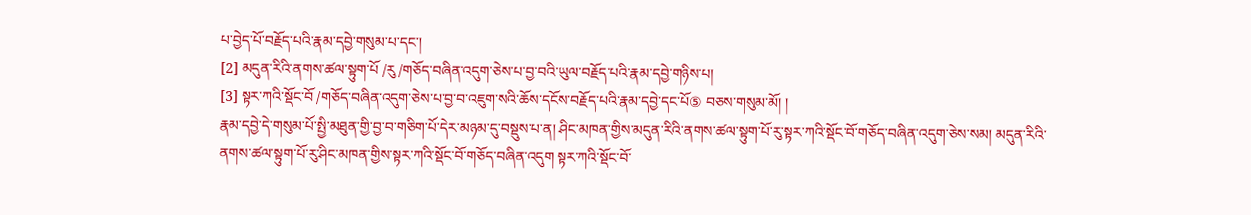པ་བྱེད་པོ་བརྗོད་པའི་རྣམ་དབྱེ་གསུམ་པ་དང་།
[2] མདུན་རིའི་ནགས་ཚལ་སྟུག་པོ /རུ /གཅོད་བཞིན་འདུག་ཅེས་པ་བྱ་བའི་ཡུལ་བརྗོད་པའི་རྣམ་དབྱེ་གཉིས་པ།
[3] སྟར་ཀའི་སྡོང་བོ /གཅོད་བཞིན་འདུག་ཅེས་པ་བྱ་བ་འཇུག་སའི་ཆོས་དངོས་བརྗོད་པའི་རྣམ་དབྱེ་དང་པོ⑤ བཅས་གསུམ་མོ། །
རྣམ་དབྱེ་དེ་གསུམ་པོ་སྤྱི་མཐུན་གྱི་བྱ་བ་གཅིག་པོ་དེར་མཉམ་དུ་བསྡུས་པ་ན། ཤིང་མཁན་གྱིས་མདུན་རིའི་ནགས་ཚལ་སྟུག་པོ་རུ་སྟར་ཀའི་སྡོང་བོ་གཅོད་བཞིན་འདུག་ཅེས་སམ། མདུན་རིའི་ནགས་ཚལ་སྟུག་པོ་རུ་ཤིང་མཁན་གྱིས་སྟར་ཀའི་སྡོང་བོ་གཅོད་བཞིན་འདུག སྟར་ཀའི་སྡོང་བོ་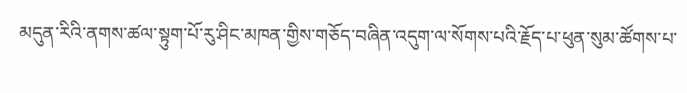མདུན་རིའི་ནགས་ཚལ་སྟུག་པོ་རུ་ཤིང་མཁན་གྱིས་གཅོད་བཞིན་འདུག་ལ་སོགས་པའི་རྗོད་པ་ཕུན་སུམ་ཚོགས་པ་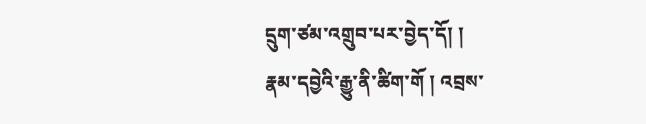དྲུག་ཙམ་འགྲུབ་པར་བྱེད་དོ། །
རྣམ་དབྱེའི་རྒྱུ་ནི་ཚིག་གོ ། འབྲས་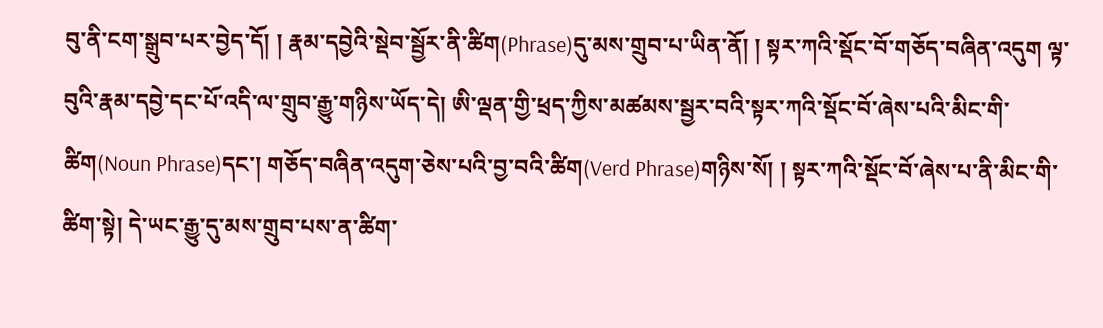བུ་ནི་ངག་སྒྲུབ་པར་བྱེད་དོ། ། རྣམ་དབྱེའི་སྡེབ་སྦྱོར་ནི་ཚིག(Phrase)དུ་མས་གྲུབ་པ་ཡིན་ནོ། ། སྟར་ཀའི་སྡོང་བོ་གཅོད་བཞིན་འདུག ལྟ་བུའི་རྣམ་དབྱེ་དང་པོ་འདི་ལ་གྲུབ་རྒྱུ་གཉིས་ཡོད་དེ། ཨི་ལྡན་གྱི་ཕྲད་ཀྱིས་མཚམས་སྦྱར་བའི་སྟར་ཀའི་སྡོང་བོ་ཞེས་པའི་མིང་གི་ཚིག(Noun Phrase)དང་། གཅོད་བཞིན་འདུག་ཅེས་པའི་བྱ་བའི་ཚིག(Verd Phrase)གཉིས་སོ། ། སྟར་ཀའི་སྡོང་བོ་ཞེས་པ་ནི་མིང་གི་ཚིག་སྟེ། དེ་ཡང་རྒྱུ་དུ་མས་གྲུབ་པས་ན་ཚིག་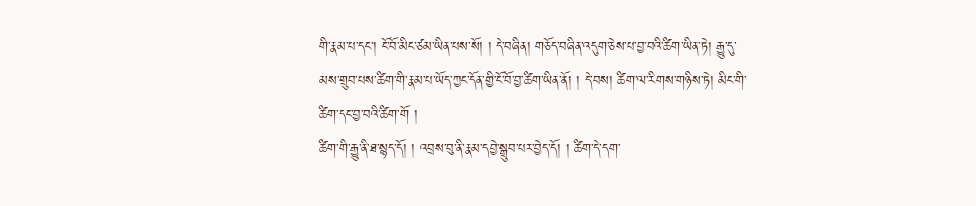གི་རྣམ་པ་དང་། ངོ་བོ་མིང་ཙམ་ཡིན་པས་སོ། ། དེ་བཞིན། གཅོད་བཞིན་འདུག་ཅེས་པ་བྱ་བའི་ཚིག་ཡིན་ཏེ། རྒྱུ་དུ་མས་གྲུབ་པས་ཚིག་གི་རྣམ་པ་ཡོད་ཀྱང་དོན་གྱི་ངོ་བོ་བྱ་ཚིག་ཡིན་ནོ། ། དེ་བས། ཚིག་ལ་རིགས་གཉིས་ཏེ། མིང་གི་ཚིག་དང་བྱ་བའི་ཚིག་གོ །
ཚིག་གི་རྒྱུ་ནི་ཐ་སྙད་དོ། ། འབྲས་བུ་ནི་རྣམ་དབྱེ་སྒྲུབ་པར་བྱེད་དོ། ། ཚིག་དེ་དག་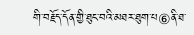གི་བརྗོད་དོན་གྱི་ཐུང་བའི་མཐར་ཐུག་པ⑥ནི་ཐ་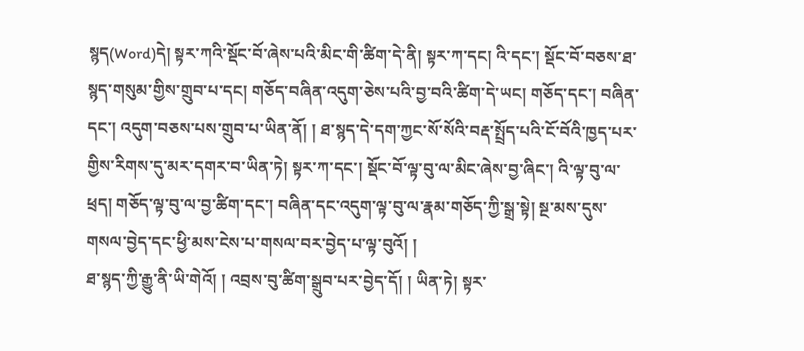སྙད(Word)དེ། སྟར་ཀའི་སྡོང་བོ་ཞེས་པའི་མིང་གི་ཚིག་དེ་ནི། སྟར་ཀ་དང། འི་དང་། སྡོང་བོ་བཅས་ཐ་སྙད་གསུམ་གྱིས་གྲུབ་པ་དང། གཅོད་བཞིན་འདུག་ཅེས་པའི་བྱ་བའི་ཚིག་དེ་ཡང། གཅོད་དང་། བཞིན་དང་། འདུག་བཅས་པས་གྲུབ་པ་ཡིན་ནོ། ། ཐ་སྙད་དེ་དག་ཀྱང་སོ་སོའི་བརྡ་སྤྲོད་པའི་ངོ་བོའི་ཁྱད་པར་གྱིས་རིགས་དུ་མར་དགར་བ་ཡིན་ཏེ། སྟར་ཀ་དང་། སྡོང་བོ་ལྟ་བུ་ལ་མིང་ཞེས་བྱ་ཞིང་། འི་ལྟ་བུ་ལ་ཕྲད། གཅོད་ལྟ་བུ་ལ་བྱ་ཚིག་དང་། བཞིན་དང་འདུག་ལྟ་བུ་ལ་རྣམ་གཅོད་ཀྱི་སྒྲ་སྟེ། སྔ་མས་དུས་གསལ་བྱེད་དང་ཕྱི་མས་ངེས་པ་གསལ་བར་བྱེད་པ་ལྟ་བུའོ། །
ཐ་སྙད་ཀྱི་རྒྱུ་ནི་ཡི་གེའོ། ། འབྲས་བུ་ཚིག་སྒྲུབ་པར་བྱེད་དོ། ། ཡིན་ཏེ། སྟར་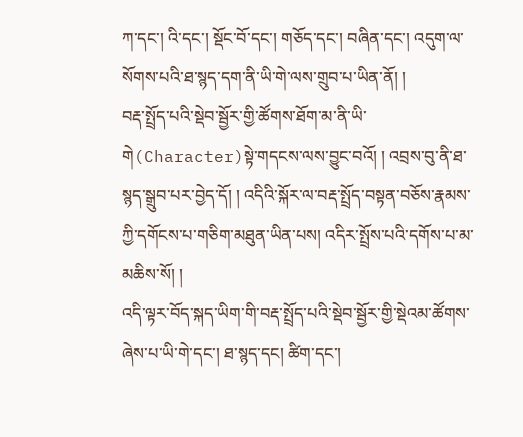ཀ་དང་། འི་དང་། སྡོང་བོ་དང་། གཅོད་དང་། བཞིན་དང་། འདུག་ལ་སོགས་པའི་ཐ་སྙད་དག་ནི་ཡི་གེ་ལས་གྲུབ་པ་ཡིན་ནོ། །
བརྡ་སྤྲོད་པའི་སྡེབ་སྦྱོར་གྱི་ཚོགས་ཐོག་མ་ནི་ཡི་གེ(Character)སྟེ་གདངས་ལས་བྱུང་བའོ། ། འབྲས་བུ་ནི་ཐ་སྙད་སྒྲུབ་པར་བྱེད་དོ། ། འདིའི་སྐོར་ལ་བརྡ་སྤྲོད་བསྟན་བཅོས་རྣམས་ཀྱི་དགོངས་པ་གཅིག་མཐུན་ཡིན་པས། འདིར་སྤྲོས་པའི་དགོས་པ་མ་མཆིས་སོ། །
འདི་ལྟར་བོད་སྐད་ཡིག་གི་བརྡ་སྤྲོད་པའི་སྡེབ་སྦྱོར་གྱི་སྡེའམ་ཚོགས་ཞེས་པ་ཡི་གེ་དང་། ཐ་སྙད་དང། ཚིག་དང་།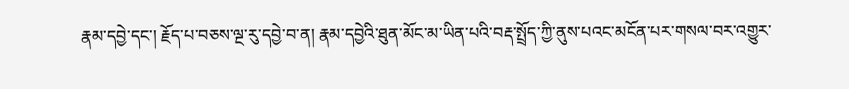རྣམ་དབྱེ་དང་། རྗོད་པ་བཅས་ལྔ་རུ་དབྱེ་བ་ན། རྣམ་དབྱེའི་ཐུན་མོང་མ་ཡིན་པའི་བརྡ་སྤྲོད་ཀྱི་ནུས་པའང་མངོན་པར་གསལ་བར་འགྱུར་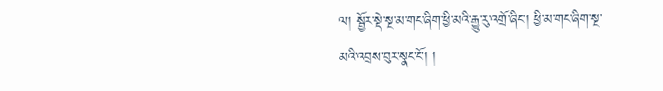ལ། སྦྱོར་སྡེ་སྔ་མ་གང་ཞིག་ཕྱི་མའི་རྒྱུ་རུ་འགྲོ་ཞིང་། ཕྱི་མ་གང་ཞིག་སྔ་མའི་འབྲས་བུར་སྣང་ངོ་། །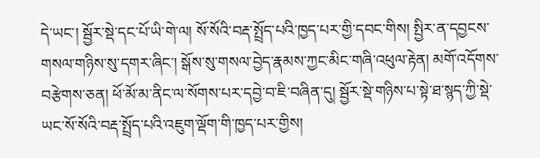དེ་ཡང་། སྦྱོར་སྡེ་དང་པོ་ཡི་གེ་ལ། སོ་སོའི་བརྡ་སྤྲོད་པའི་ཁྱད་པར་གྱི་དབང་གིས། སྤྱིར་ན་དབྱངས་གསལ་གཉིས་སུ་དགར་ཞིང་། སྒོས་སུ་གསལ་བྱེད་རྣམས་ཀྱང་མིང་གཞི་འཕུལ་རྟེན། མགོ་འདོགས་བརྩེགས་ཅན། ཕོ་མོ་མ་ནིང་ལ་སོགས་པར་དབྱེ་བ་ཇི་བཞིན་དུ། སྦྱོར་སྡེ་གཉིས་པ་སྟེ་ཐ་སྙད་ཀྱི་སྡེ་ཡང་སོ་སོའི་བརྡ་སྤྲོད་པའི་འཇུག་ལྡོག་གི་ཁྱད་པར་གྱིས།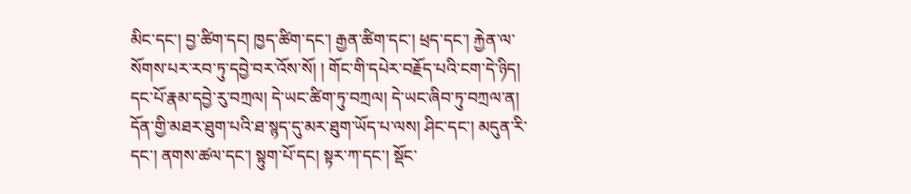མིང་དང་། བྱ་ཚིག་དང། ཁྱད་ཚིག་དང་། རྒྱན་ཚིག་དང་། ཕྲད་དང་། རྐྱེན་ལ་སོགས་པར་རབ་ཏུ་དབྱེ་བར་འོས་སོ། ། གོང་གི་དཔེར་བརྗོད་པའི་ངག་དེ་ཉིད། དང་པོ་རྣམ་དབྱེ་རུ་བཀྲལ། དེ་ཡང་ཚིག་ཏུ་བཀྲལ། དེ་ཡང་ཞིབ་ཏུ་བཀྲལ་ན། དོན་གྱི་མཐར་ཐུག་པའི་ཐ་སྙད་དུ་མར་ཐུག་ཡོད་པ་ལས། ཤིང་དང་། མདུན་རི་དང་། ནགས་ཚལ་དང་། སྟུག་པོ་དང། སྟར་ཀ་དང་། སྡོང་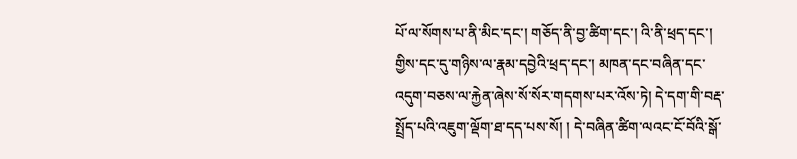པོ་ལ་སོགས་པ་ནི་མིང་དང་། གཅོད་ནི་བྱ་ཚིག་དང་། འི་ནི་ཕྲད་དང་། གྱིས་དང་དུ་གཉིས་ལ་རྣམ་དབྱེའི་ཕྲད་དང་། མཁན་དང་བཞིན་དང་འདུག་བཅས་ལ་རྐྱེན་ཞེས་སོ་སོར་གདགས་པར་འོས་ཏེ། དེ་དག་གི་བརྡ་སྤྲོད་པའི་འཇུག་ལྡོག་ཐ་དད་པས་སོ། ། དེ་བཞིན་ཚིག་ལའང་ངོ་བོའི་སྒོ་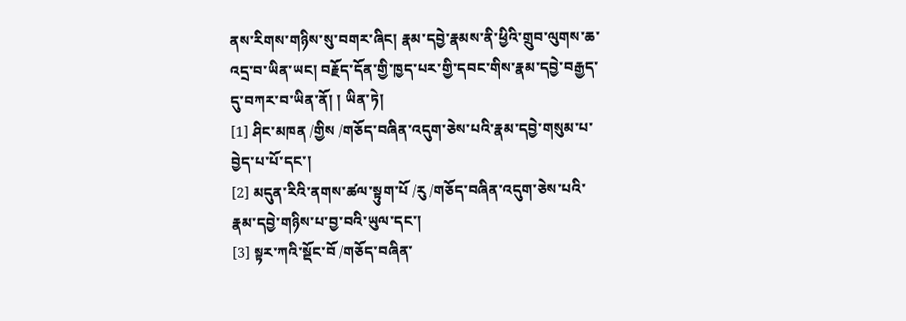ནས་རིགས་གཉིས་སུ་བགར་ཞིང། རྣམ་དབྱེ་རྣམས་ནི་ཕྱིའི་གྲུབ་ལུགས་ཆ་འདྲ་བ་ཡིན་ཡང། བརྗོད་དོན་གྱི་ཁྱད་པར་གྱི་དབང་གིས་རྣམ་དབྱེ་བརྒྱད་དུ་བཀར་བ་ཡིན་ནོ། ། ཡིན་ཏེ།
[1] ཤིང་མཁན /གྱིས /གཅོད་བཞིན་འདུག་ཅེས་པའི་རྣམ་དབྱེ་གསུམ་པ་བྱེད་པ་པོ་དང་།
[2] མདུན་རིའི་ནགས་ཚལ་སྟུག་པོ /རུ /གཅོད་བཞིན་འདུག་ཅེས་པའི་རྣམ་དབྱེ་གཉིས་པ་བྱ་བའི་ཡུལ་དང་།
[3] སྟར་ཀའི་སྡོང་བོ /གཅོད་བཞིན་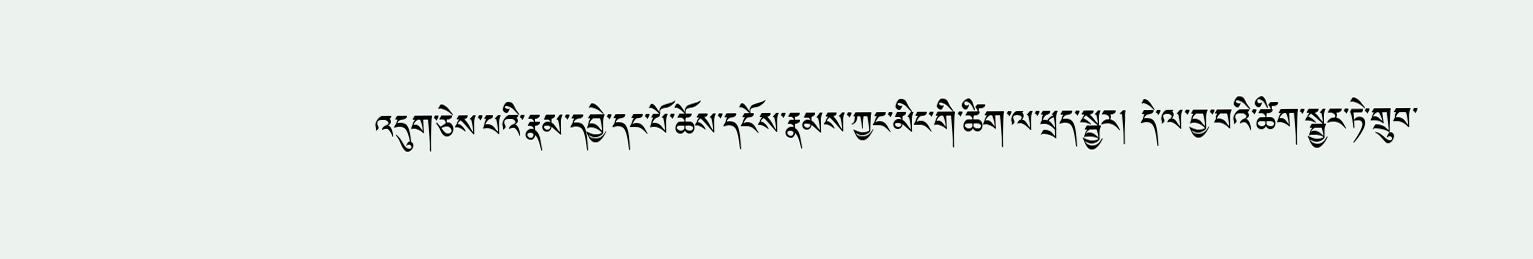འདུག་ཅེས་པའི་རྣམ་དབྱེ་དང་པོ་ཆོས་དངོས་རྣམས་ཀྱང་མིང་གི་ཚིག་ལ་ཕྲད་སྦྱར། དེ་ལ་བྱ་བའི་ཚིག་སྦྱར་ཏེ་གྲུབ་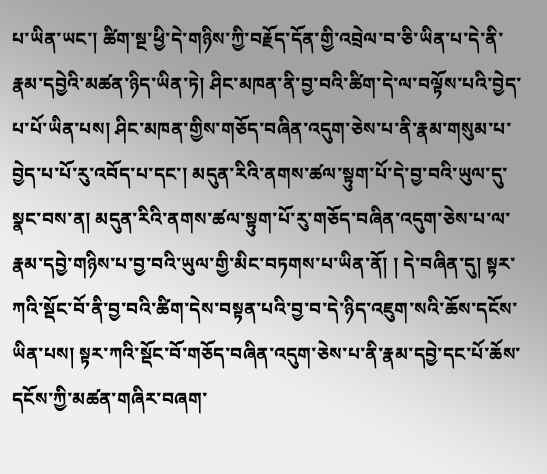པ་ཡིན་ཡང་། ཚིག་སྔ་ཕྱི་དེ་གཉིས་ཀྱི་བརྗོད་དོན་གྱི་འབྲེལ་བ་ཅི་ཡིན་པ་དེ་ནི་རྣམ་དབྱེའི་མཚན་ཉིད་ཡིན་ཏེ། ཤིང་མཁན་ནི་བྱ་བའི་ཚིག་དེ་ལ་བལྟོས་པའི་བྱེད་པ་པོ་ཡིན་པས། ཤིང་མཁན་གྱིས་གཅོད་བཞིན་འདུག་ཅེས་པ་ནི་རྣམ་གསུམ་པ་བྱེད་པ་པོ་རུ་འབོད་པ་དང་། མདུན་རིའི་ནགས་ཚལ་སྟུག་པོ་དེ་བྱ་བའི་ཡུལ་དུ་སྣང་བས་ན། མདུན་རིའི་ནགས་ཚལ་སྟུག་པོ་རུ་གཅོད་བཞིན་འདུག་ཅེས་པ་ལ་རྣམ་དབྱེ་གཉིས་པ་བྱ་བའི་ཡུལ་གྱི་མིང་བཏགས་པ་ཡིན་ནོ། ། དེ་བཞིན་དུ། སྟར་ཀའི་སྡོང་བོ་ནི་བྱ་བའི་ཚིག་དེས་བསྟན་པའི་བྱ་བ་དེ་ཉིད་འཇུག་སའི་ཆོས་དངོས་ཡིན་པས། སྟར་ཀའི་སྡོང་བོ་གཅོད་བཞིན་འདུག་ཅེས་པ་ནི་རྣམ་དབྱེ་དང་པོ་ཆོས་དངོས་ཀྱི་མཚན་གཞིར་བཞག་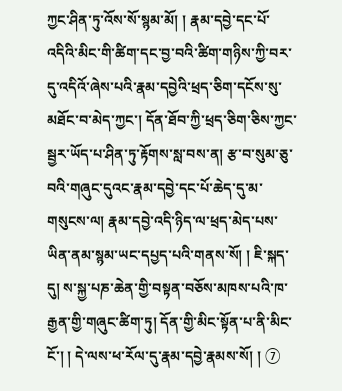ཀྱང་ཤིན་ཏུ་འོས་སོ་སྙམ་མོ། ། རྣམ་དབྱེ་དང་པོ་འདིའི་མིང་གི་ཚིག་དང་བྱ་བའི་ཚིག་གཉིས་ཀྱི་བར་དུ་འདིའོ་ཞེས་པའི་རྣམ་དབྱེའི་ཕྲད་ཅིག་དངོས་སུ་མཐོང་བ་མེད་ཀྱང་། དོན་ཐོབ་ཀྱི་ཕྲད་ཅིག་ཅིས་ཀྱང་སྦྱར་ཡོད་པ་ཤིན་ཏུ་རྟོགས་སླ་བས་ན། རྩ་བ་སུམ་ཅུ་བའི་གཞུང་དུའང་རྣམ་དབྱེ་དང་པོ་ཆེད་དུ་མ་གསུངས་ལ། རྣམ་དབྱེ་འདི་ཉིད་ལ་ཕྲད་མེད་པས་ཡིན་ནམ་སྙམ་ཡང་དཔྱད་པའི་གནས་སོ། ། ཇི་སྐད་དུ། ས་སྐྱ་པཎ་ཆེན་གྱི་བསྟན་བཅོས་མཁས་པའི་ཁ་རྒྱན་གྱི་གཞུང་ཚིག་ཏུ། དོན་གྱི་མིང་སྟོན་པ་ནི་མིང་ངོ་། ། དེ་ལས་ཕ་རོལ་དུ་རྣམ་དབྱེ་རྣམས་སོ། ། ⑦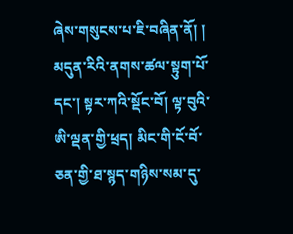ཞེས་གསུངས་པ་ཇི་བཞིན་ནོ། ། མདུན་རིའི་ནགས་ཚལ་སྟུག་པོ་དང་། སྟར་ཀའི་སྡོང་བོ། ལྟ་བུའི་ཨི་ལྡན་གྱི་ཕྲད། མིང་གི་ངོ་བོ་ཅན་གྱི་ཐ་སྙད་གཉིས་སམ་དུ་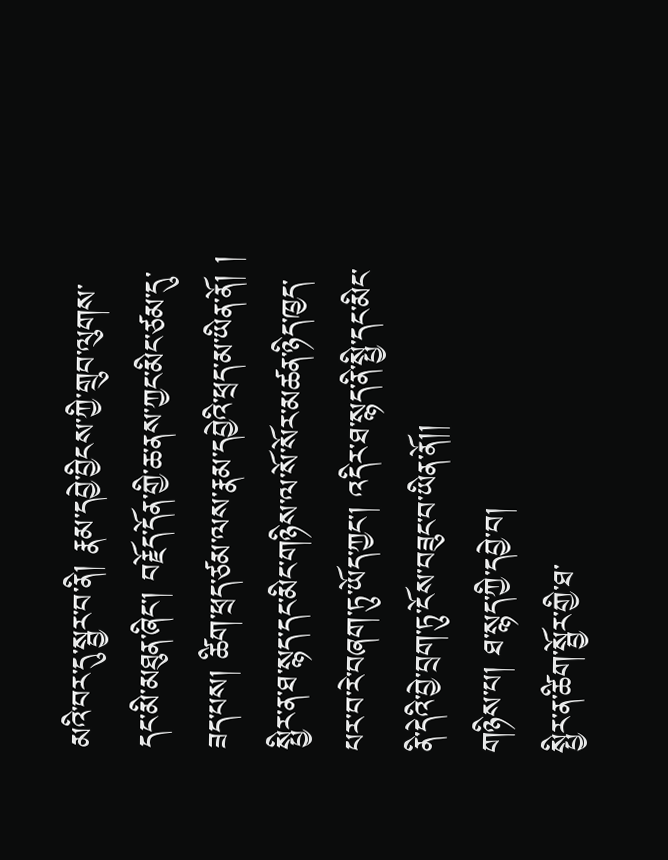མའི་བར་དུ་སྦྱར་བ་ནི། རྣམ་དབྱེ་བྱིངས་ཀྱི་གྲུབ་ལུགས་དང་མི་མཐུན་ཞིང་། བརྗོད་དོན་གྱི་ཆ་ནས་ཀྱང་མིང་ཙམ་དུ་ཟད་པས། ཚིག་ཕྲད་ཙམ་ལས་རྣམ་དབྱེའི་ཕྲད་མ་ཡིན་ནོ། །
སྤྱིར་ན་ཐ་སྙད་དང་མིང་གཉིས་ལ་སོ་སོར་མཚན་ཉིད་ཁྱད་པར་བ་རེ་བཞག་ཏུ་ཡོད་ཀྱང་། འདིར་ཐ་སྙད་ནི་སྤྱི་དང་མིང་ནི་དེའི་བྱེ་བྲག་ཏུ་ངོས་བཟུང་བ་ཡིན་ནོ།།
གཉིས་པ། ཐ་སྙད་ཀྱི་དབྱེ་བ།
སྤྱིར་ན་ཚིག་སྦྱོར་གྱི་ཐ་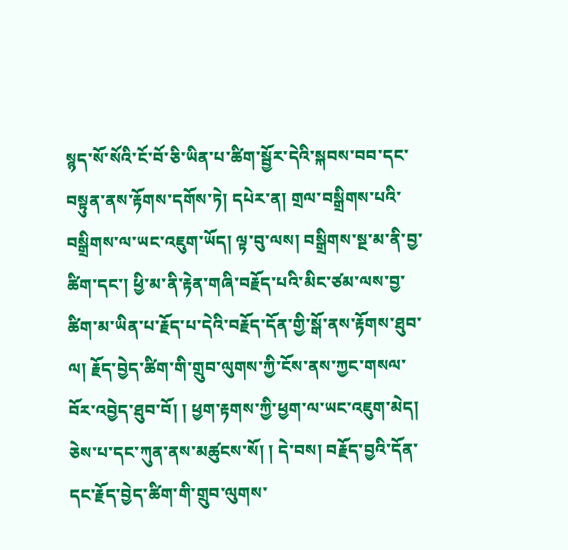སྙད་སོ་སོའི་ངོ་བོ་ཅི་ཡིན་པ་ཚིག་སྦྱོར་དེའི་སྐབས་བབ་དང་བསྟུན་ནས་རྟོགས་དགོས་ཏེ། དཔེར་ན། གྲལ་བསྒྲིགས་པའི་བསྒྲིགས་ལ་ཡང་འཇུག་ཡོད། ལྟ་བུ་ལས། བསྒྲིགས་སྔ་མ་ནི་བྱ་ཚིག་དང་། ཕྱི་མ་ནི་རྟེན་གཞི་བརྗོད་པའི་མིང་ཙམ་ལས་བྱ་ཚིག་མ་ཡིན་པ་རྗོད་པ་དེའི་བརྗོད་དོན་གྱི་སྒོ་ནས་རྟོགས་ཐུབ་ལ། རྗོད་བྱེད་ཚིག་གི་གྲུབ་ལུགས་ཀྱི་ངོས་ནས་ཀྱང་གསལ་བོར་འབྱེད་ཐུབ་བོ། ། ཕྱག་རྟགས་ཀྱི་ཕྱག་ལ་ཡང་འཇུག་མེད། ཅེས་པ་དང་ཀུན་ནས་མཚུངས་སོ། ། དེ་བས། བརྗོད་བྱའི་དོན་དང་རྗོད་བྱེད་ཚིག་གི་གྲུབ་ལུགས་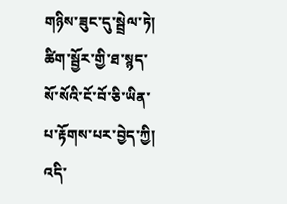གཉིས་ཟུང་དུ་སྦྲེལ་ཏེ། ཚིག་སྦྱོར་གྱི་ཐ་སྙད་སོ་སོའི་ངོ་བོ་ཅི་ཡིན་པ་རྟོགས་པར་བྱེད་ཀྱི། འདི་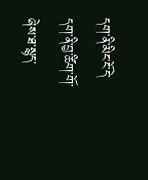དག་ནི་མིང་ངོ་དེ་དག་ནི་བྱ་ཚིག་གོ་ཞེས་ཐ་སྙད་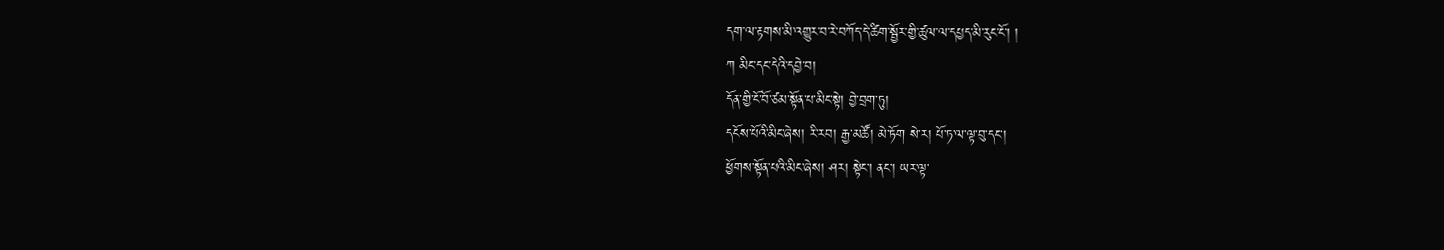དག་ལ་རྟགས་མི་འགྱུར་བ་རེ་བཀོད་དེ་ཚིག་སྦྱོར་གྱི་ཚུལ་ལ་དཔྱད་མི་རུང་ངོ་། །
ཀ མིང་དང་དེའི་དབྱེ་བ།
དོན་གྱི་ངོ་བོ་ཙམ་སྟོན་པ་མིང་སྟེ། བྱེ་བྲག་ཏུ།
དངོས་པོའི་མིང་ཞེས། རི་རབ། རྒྱ་མཚོ། མེ་ཏོག སེ་ར། པོ་ཏ་ལ་ལྟ་བུ་དང་།
ཕྱོགས་སྟོན་པའི་མིང་ཞེས། ཤར། སྟེང་། ནང་། ཡར་ལྟ་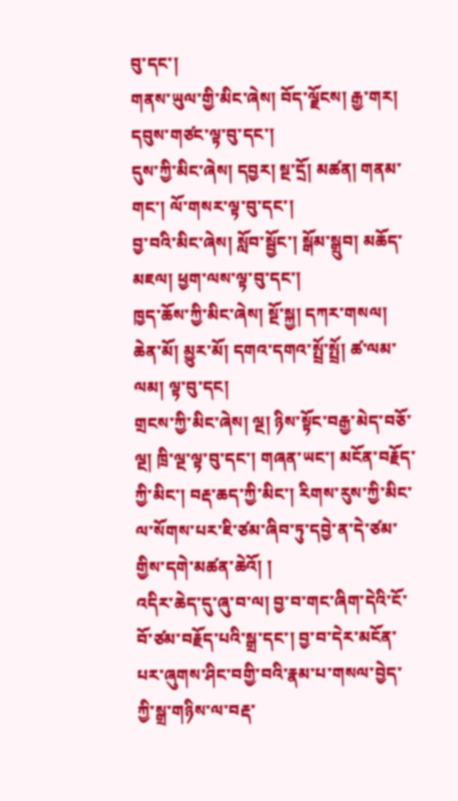བུ་དང་།
གནས་ཡུལ་གྱི་མིང་ཞེས། བོད་ལྗོངས། རྒྱ་གར། དབུས་གཙང་ལྟ་བུ་དང་།
དུས་ཀྱི་མིང་ཞེས། དབྱར། སྔ་དྲོ། མཚན། གནམ་གང་། ལོ་གསར་ལྟ་བུ་དང་།
བྱ་བའི་མིང་ཞེས། སློབ་སྦྱོང་། སྒོམ་སྒྲུབ། མཆོད་མཇལ། ཕྱག་ལས་ལྟ་བུ་དང་།
ཁྱད་ཆོས་ཀྱི་མིང་ཞེས། སྔོ་སྐྱ། དཀར་གསལ། ཆེན་མོ། མྱུར་མོ། དགའ་དགའ་སྤྲོ་སྤྲོ། ཚ་ལམ་ལམ། ལྟ་བུ་དང།
གྲངས་ཀྱི་མིང་ཞེས། ལྔ། ཉིས་སྟོང་བརྒྱ་མེད་བཅོ་ལྔ། ཁྲི་ལྔ་ལྟ་བུ་དང་། གཞན་ཡང་། མངོན་བརྗོད་ཀྱི་མིང་། བརྡ་ཆད་ཀྱི་མིང་། རིགས་རུས་ཀྱི་མིང་ལ་སོགས་པར་ཇི་ཙམ་ཞིབ་ཏུ་དབྱེ་ན་དེ་ཙམ་གྱིས་དགེ་མཚན་ཆེའོ། །
འདིར་ཆེད་དུ་ཞུ་བ་ལ། བྱ་བ་གང་ཞིག་དེའི་ངོ་བོ་ཙམ་བརྗོད་པའི་སྒྲ་དང་། བྱ་བ་དེར་མངོན་པར་ཞུགས་ཤིང་བགྱི་བའི་རྣམ་པ་གསལ་བྱེད་ཀྱི་སྒྲ་གཉིས་ལ་བརྡ་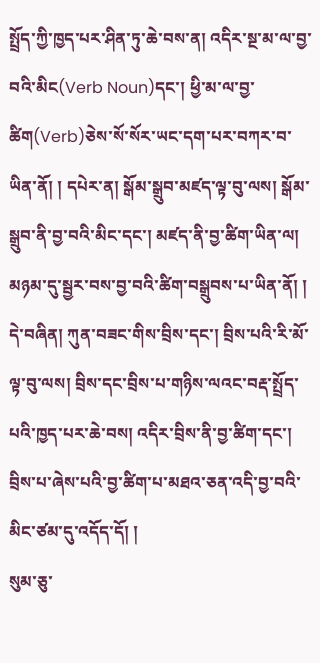སྤྲོད་ཀྱི་ཁྱད་པར་ཤིན་ཏུ་ཆེ་བས་ན། འདིར་སྔ་མ་ལ་བྱ་བའི་མིང(Verb Noun)དང་། ཕྱི་མ་ལ་བྱ་ཚིག(Verb)ཅེས་སོ་སོར་ཡང་དག་པར་བཀར་བ་ཡིན་ནོ། ། དཔེར་ན། སྒོམ་སྒྲུབ་མཛད་ལྟ་བུ་ལས། སྒོམ་སྒྲུབ་ནི་བྱ་བའི་མིང་དང་། མཛད་ནི་བྱ་ཚིག་ཡིན་ལ། མཉམ་དུ་སྦྱར་བས་བྱ་བའི་ཚིག་བསྒྲུབས་པ་ཡིན་ནོ། ། དེ་བཞིན། ཀུན་བཟང་གིས་བྲིས་དང་། བྲིས་པའི་རི་མོ་ལྟ་བུ་ལས། བྲིས་དང་བྲིས་པ་གཉིས་ལའང་བརྡ་སྤྲོད་པའི་ཁྱད་པར་ཆེ་བས། འདིར་བྲིས་ནི་བྱ་ཚིག་དང་། བྲིས་པ་ཞེས་པའི་བྱ་ཚིག་པ་མཐའ་ཅན་འདི་བྱ་བའི་མིང་ཙམ་དུ་འདོད་དོ། །
སུམ་ཅུ་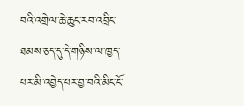བའི་འགྲེལ་ཆེ་ཆུང་རབ་འབྲིང་ཐམས་ཅད་དུ་དེ་གཉིས་ལ་ཁྱད་པར་མི་འབྱེད་པར་བྱ་བའི་མིང་ངོ་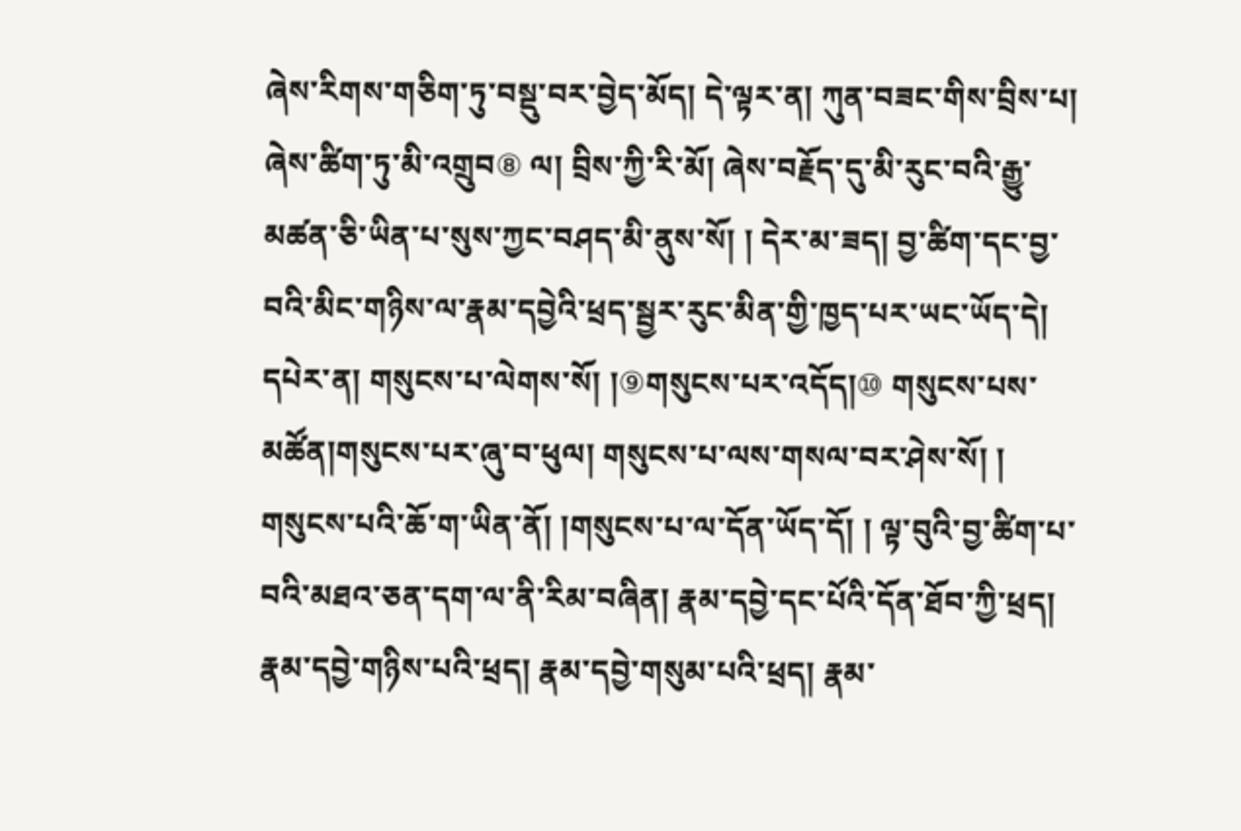ཞེས་རིགས་གཅིག་ཏུ་བསྡུ་བར་བྱེད་མོད། དེ་ལྟར་ན། ཀུན་བཟང་གིས་བྲིས་པ། ཞེས་ཚིག་ཏུ་མི་འགྲུབ⑧ ལ། བྲིས་ཀྱི་རི་མོ། ཞེས་བརྗོད་དུ་མི་རུང་བའི་རྒྱུ་མཚན་ཅི་ཡིན་པ་སུས་ཀྱང་བཤད་མི་ནུས་སོ། ། དེར་མ་ཟད། བྱ་ཚིག་དང་བྱ་བའི་མིང་གཉིས་ལ་རྣམ་དབྱེའི་ཕྲད་སྦྱར་རུང་མིན་གྱི་ཁྱད་པར་ཡང་ཡོད་དེ། དཔེར་ན། གསུངས་པ་ལེགས་སོ། །⑨གསུངས་པར་འདོད།⑩ གསུངས་པས་མཚོན།གསུངས་པར་ཞུ་བ་ཕུལ། གསུངས་པ་ལས་གསལ་བར་ཤེས་སོ། ། གསུངས་པའི་ཆོ་ག་ཡིན་ནོ། །གསུངས་པ་ལ་དོན་ཡོད་དོ། ། ལྟ་བུའི་བྱ་ཚིག་པ་བའི་མཐའ་ཅན་དག་ལ་ནི་རིམ་བཞིན། རྣམ་དབྱེ་དང་པོའི་དོན་ཐོབ་ཀྱི་ཕྲད། རྣམ་དབྱེ་གཉིས་པའི་ཕྲད། རྣམ་དབྱེ་གསུམ་པའི་ཕྲད། རྣམ་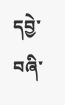དབྱེ་བཞི་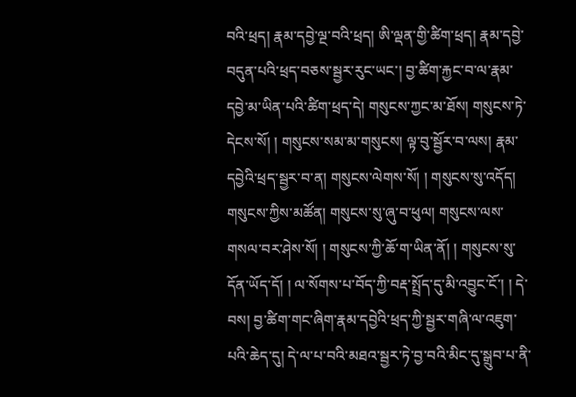བའི་ཕྲད། རྣམ་དབྱེ་ལྔ་བའི་ཕྲད། ཨི་ལྡན་གྱི་ཚིག་ཕྲད། རྣམ་དབྱེ་བདུན་པའི་ཕྲད་བཅས་སྦྱར་རུང་ཡང་། བྱ་ཚིག་རྐྱང་བ་ལ་རྣམ་དབྱེ་མ་ཡིན་པའི་ཚིག་ཕྲད་དེ། གསུངས་ཀྱང་མ་ཐོས། གསུངས་ཏེ་དེངས་སོ། ། གསུངས་སམ་མ་གསུངས། ལྟ་བུ་སྦྱོར་བ་ལས། རྣམ་དབྱེའི་ཕྲད་སྦྱར་བ་ན། གསུངས་ལེགས་སོ། ། གསུངས་སུ་འདོད། གསུངས་ཀྱིས་མཚོན། གསུངས་སུ་ཞུ་བ་ཕུལ། གསུངས་ལས་གསལ་བར་ཤེས་སོ། ། གསུངས་ཀྱི་ཆོ་ག་ཡིན་ནོ། ། གསུངས་སུ་དོན་ཡོད་དོ། ། ལ་སོགས་པ་བོད་ཀྱི་བརྡ་སྤྲོད་དུ་མི་འབྱུང་ངོ་། ། དེ་བས། བྱ་ཚིག་གང་ཞིག་རྣམ་དབྱེའི་ཕྲད་ཀྱི་སྦྱར་གཞི་ལ་འཇུག་པའི་ཆེད་དུ། དེ་ལ་པ་བའི་མཐའ་སྦྱར་ཏེ་བྱ་བའི་མིང་དུ་སྒྲུབ་པ་ནི་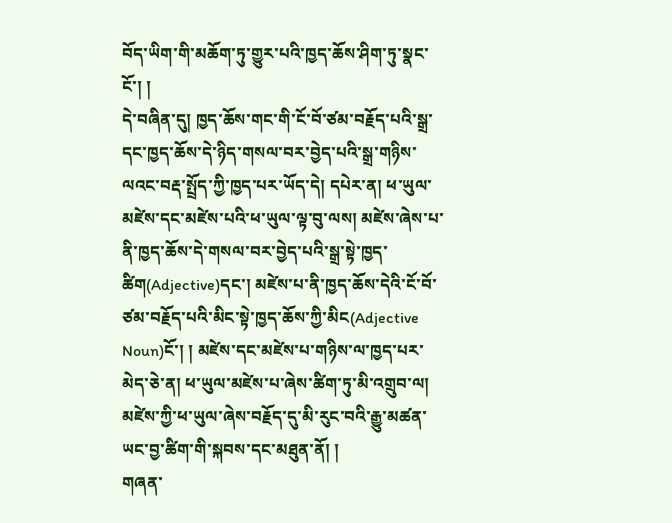བོད་ཡིག་གི་མཆོག་ཏུ་གྱུར་པའི་ཁྱད་ཆོས་ཤིག་ཏུ་སྣང་ངོ་། །
དེ་བཞིན་དུ། ཁྱད་ཆོས་གང་གི་ངོ་བོ་ཙམ་བརྗོད་པའི་སྒྲ་དང་ཁྱད་ཆོས་དེ་ཉིད་གསལ་བར་བྱེད་པའི་སྒྲ་གཉིས་ལའང་བརྡ་སྤྲོད་ཀྱི་ཁྱད་པར་ཡོད་དེ། དཔེར་ན། ཕ་ཡུལ་མཛེས་དང་མཛེས་པའི་ཕ་ཡུལ་ལྟ་བུ་ལས། མཛེས་ཞེས་པ་ནི་ཁྱད་ཆོས་དེ་གསལ་བར་བྱེད་པའི་སྒྲ་སྟེ་ཁྱད་ཚིག(Adjective)དང་། མཛེས་པ་ནི་ཁྱད་ཆོས་དེའི་ངོ་བོ་ཙམ་བརྗོད་པའི་མིང་སྟེ་ཁྱད་ཆོས་ཀྱི་མིང(Adjective Noun)ངོ་། ། མཛེས་དང་མཛེས་པ་གཉིས་ལ་ཁྱད་པར་མེད་ཅེ་ན། ཕ་ཡུལ་མཛེས་པ་ཞེས་ཚིག་ཏུ་མི་འགྲུབ་ལ། མཛེས་ཀྱི་ཕ་ཡུལ་ཞེས་བརྗོད་དུ་མི་རུང་བའི་རྒྱུ་མཚན་ཡང་བྱ་ཚིག་གི་སྐབས་དང་མཐུན་ནོ། །
གཞན་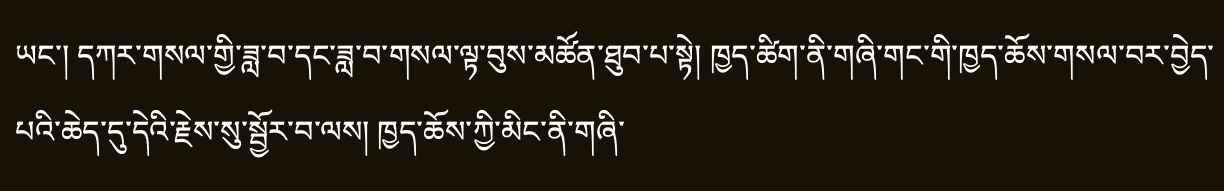ཡང་། དཀར་གསལ་གྱི་ཟླ་བ་དང་ཟླ་བ་གསལ་ལྟ་བུས་མཚོན་ཐུབ་པ་སྟེ། ཁྱད་ཚིག་ནི་གཞི་གང་གི་ཁྱད་ཆོས་གསལ་བར་བྱེད་པའི་ཆེད་དུ་དེའི་རྗེས་སུ་སྦྱོར་བ་ལས། ཁྱད་ཆོས་ཀྱི་མིང་ནི་གཞི་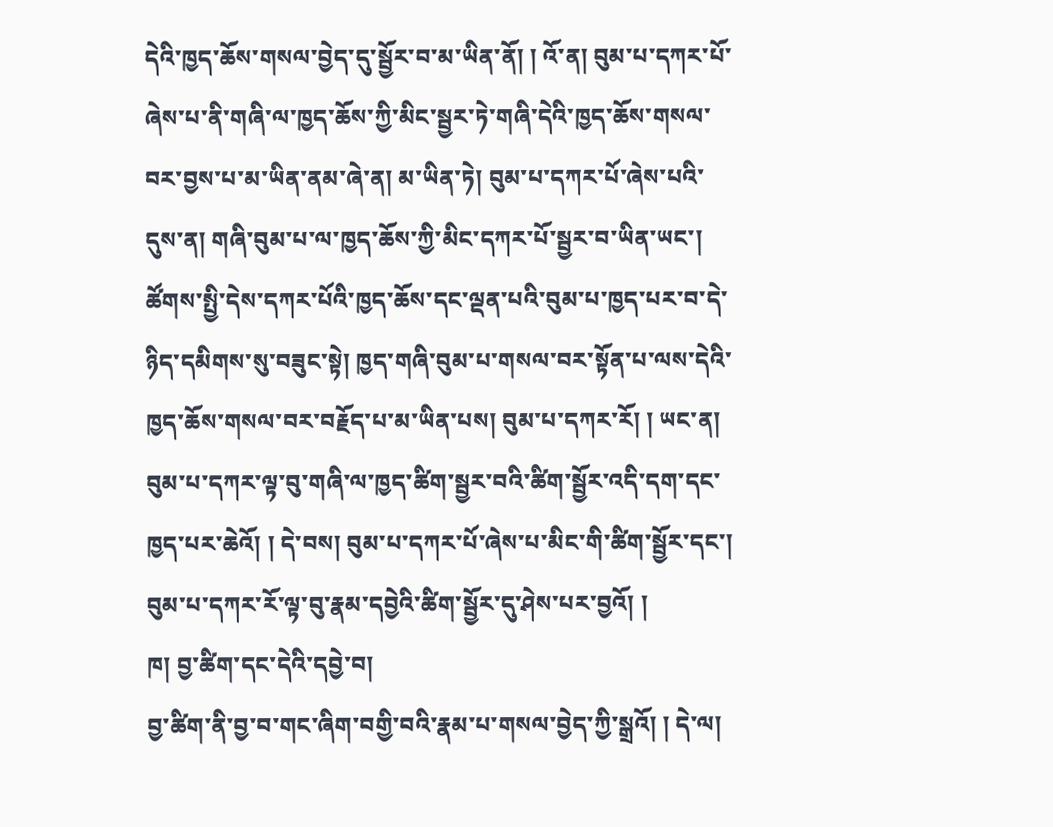དེའི་ཁྱད་ཆོས་གསལ་བྱེད་དུ་སྦྱོར་བ་མ་ཡིན་ནོ། ། འོ་ན། བུམ་པ་དཀར་པོ་ཞེས་པ་ནི་གཞི་ལ་ཁྱད་ཆོས་ཀྱི་མིང་སྦྱར་ཏེ་གཞི་དེའི་ཁྱད་ཆོས་གསལ་བར་བྱས་པ་མ་ཡིན་ནམ་ཞེ་ན། མ་ཡིན་ཏེ། བུམ་པ་དཀར་པོ་ཞེས་པའི་དུས་ན། གཞི་བུམ་པ་ལ་ཁྱད་ཆོས་ཀྱི་མིང་དཀར་པོ་སྦྱར་བ་ཡིན་ཡང་། ཚོགས་སྤྱི་དེས་དཀར་པོའི་ཁྱད་ཆོས་དང་ལྡན་པའི་བུམ་པ་ཁྱད་པར་བ་དེ་ཉིད་དམིགས་སུ་བཟུང་སྟེ། ཁྱད་གཞི་བུམ་པ་གསལ་བར་སྟོན་པ་ལས་དེའི་ཁྱད་ཆོས་གསལ་བར་བརྗོད་པ་མ་ཡིན་པས། བུམ་པ་དཀར་རོ། ། ཡང་ན། བུམ་པ་དཀར་ལྟ་བུ་གཞི་ལ་ཁྱད་ཚིག་སྦྱར་བའི་ཚིག་སྦྱོར་འདི་དག་དང་ཁྱད་པར་ཆེའོ། ། དེ་བས། བུམ་པ་དཀར་པོ་ཞེས་པ་མིང་གི་ཚིག་སྦྱོར་དང་། བུམ་པ་དཀར་རོ་ལྟ་བུ་རྣམ་དབྱེའི་ཚིག་སྦྱོར་དུ་ཤེས་པར་བྱའོ། །
ཁ། བྱ་ཚིག་དང་དེའི་དབྱེ་བ།
བྱ་ཚིག་ནི་བྱ་བ་གང་ཞིག་བགྱི་བའི་རྣམ་པ་གསལ་བྱེད་ཀྱི་སྒྲའོ། ། དེ་ལ།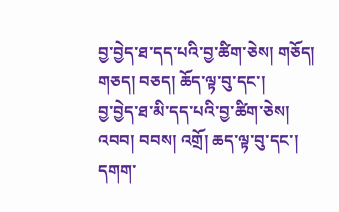བྱ་བྱེད་ཐ་དད་པའི་བྱ་ཚིག་ཅེས། གཅོད། གཅད། བཅད། ཆོད་ལྟ་བུ་དང་།
བྱ་བྱེད་ཐ་མི་དད་པའི་བྱ་ཚིག་ཅེས། འབབ། བབས། འགྲོ། ཆད་ལྟ་བུ་དང་།
དགག་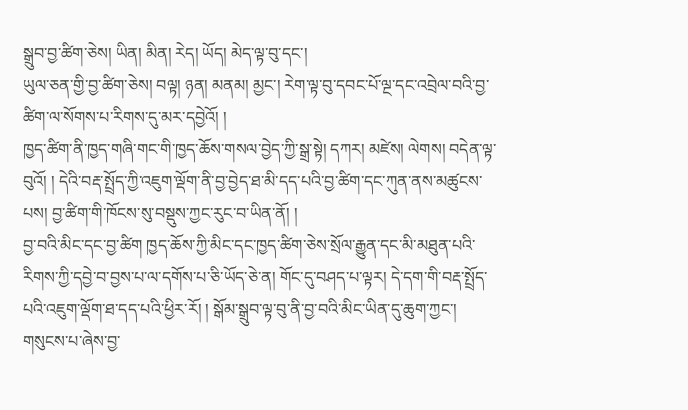སྒྲུབ་བྱ་ཚིག་ཅེས། ཡིན། མིན། རེད། ཡོད། མེད་ལྟ་བུ་དང་།
ཡུལ་ཅན་གྱི་བྱ་ཚིག་ཅེས། བལྟ། ཉན། མནམ། མྱང་། རེག་ལྟ་བུ་དབང་པོ་ལྔ་དང་འབྲེལ་བའི་བྱ་ཚིག་ལ་སོགས་པ་རིགས་དུ་མར་དབྱེའོ། །
ཁྱད་ཚིག་ནི་ཁྱད་གཞི་གང་གི་ཁྱད་ཆོས་གསལ་བྱེད་ཀྱི་སྒྲ་སྟེ། དཀར། མཛེས། ལེགས། བདེན་ལྟ་བུའོ། ། དེའི་བརྡ་སྤྲོད་ཀྱི་འཇུག་ལྡོག་ནི་བྱ་བྱེད་ཐ་མི་དད་པའི་བྱ་ཚིག་དང་ཀུན་ནས་མཚུངས་པས། བྱ་ཚིག་གི་ཁོངས་སུ་བསྡུས་ཀྱང་རུང་བ་ཡིན་ནོ། །
བྱ་བའི་མིང་དང་བྱ་ཚིག ཁྱད་ཆོས་ཀྱི་མིང་དང་ཁྱད་ཚིག་ཅེས་སྲོལ་རྒྱུན་དང་མི་མཐུན་པའི་རིགས་ཀྱི་དབྱེ་བ་བྱས་པ་ལ་དགོས་པ་ཅི་ཡོད་ཅེ་ན། གོང་དུ་བཤད་པ་ལྟར། དེ་དག་གི་བརྡ་སྤྲོད་པའི་འཇུག་ལྡོག་ཐ་དད་པའི་ཕྱིར་རོ། ། སྒོམ་སྒྲུབ་ལྟ་བུ་ནི་བྱ་བའི་མིང་ཡིན་དུ་ཆུག་ཀྱང་། གསུངས་པ་ཞེས་བྱ་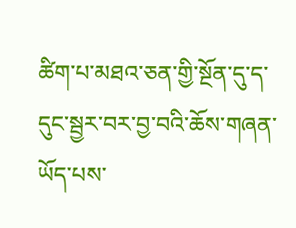ཚིག་པ་མཐའ་ཅན་གྱི་སྔོན་དུ་ད་དུང་སྦྱར་བར་བྱ་བའི་ཆོས་གཞན་ཡོད་པས་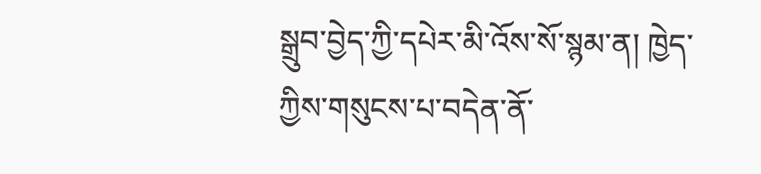སྒྲུབ་བྱེད་ཀྱི་དཔེར་མི་འོས་སོ་སྙམ་ན། ཁྱེད་ཀྱིས་གསུངས་པ་བདེན་ནོ་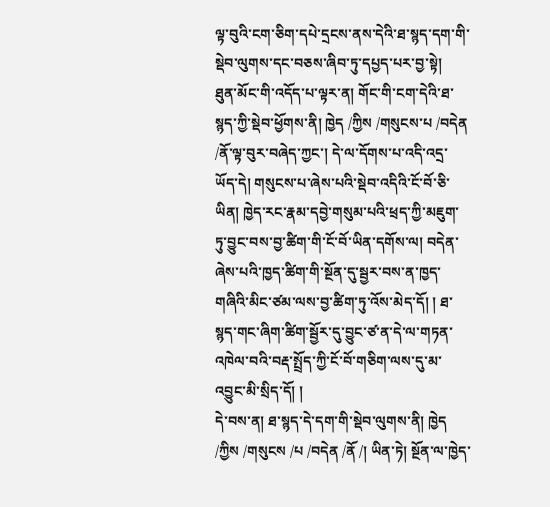ལྟ་བུའི་ངག་ཅིག་དཔེ་དྲངས་ནས་དེའི་ཐ་སྙད་དག་གི་སྡེབ་ལུགས་དང་བཅས་ཞིབ་ཏུ་དཔྱད་པར་བྱ་སྟེ།
ཐུན་མོང་གི་འདོད་པ་ལྟར་ན། གོང་གི་ངག་དེའི་ཐ་སྙད་ཀྱི་སྡེབ་ཕྱོགས་ནི། ཁྱེད /ཀྱིས /གསུངས་པ /བདེན /ནོ་ལྟ་བུར་བཞེད་ཀྱང་། དེ་ལ་དོགས་པ་འདི་འདྲ་ཡོད་དེ། གསུངས་པ་ཞེས་པའི་སྡེབ་འདིའི་ངོ་བོ་ཅི་ཡིན། ཁྱེད་རང་རྣམ་དབྱེ་གསུམ་པའི་ཕྲད་ཀྱི་མཇུག་ཏུ་བྱུང་བས་བྱ་ཚིག་གི་ངོ་བོ་ཡིན་དགོས་ལ། བདེན་ཞེས་པའི་ཁྱད་ཚིག་གི་སྔོན་དུ་སྦྱར་བས་ན་ཁྱད་གཞིའི་མིང་ཙམ་ལས་བྱ་ཚིག་ཏུ་འོས་མེད་དོ། ། ཐ་སྙད་གང་ཞིག་ཚིག་སྦྱོར་དུ་བྱུང་ཙ་ན་དེ་ལ་གཏན་འཁེལ་བའི་བརྡ་སྤྲོད་ཀྱི་ངོ་བོ་གཅིག་ལས་དུ་མ་འབྱུང་མི་སྲིད་དོ། །
དེ་བས་ན། ཐ་སྙད་དེ་དག་གི་སྡེབ་ལུགས་ནི། ཁྱེད /ཀྱིས /གསུངས /པ /བདེན /ནོ /། ཡིན་ཏེ། སྔོན་ལ་ཁྱེད་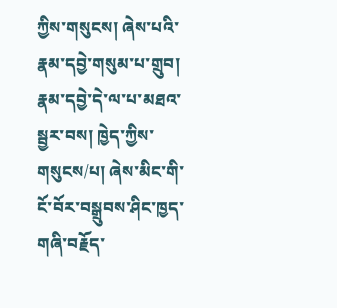ཀྱིས་གསུངས། ཞེས་པའི་རྣམ་དབྱེ་གསུམ་པ་གྲུབ། རྣམ་དབྱེ་དེ་ལ་པ་མཐའ་སྦྱར་བས། ཁྱེད་ཀྱིས་གསུངས/པ། ཞེས་མིང་གི་ངོ་བོར་བསྒྲུབས་ཤིང་ཁྱད་གཞི་བརྗོད་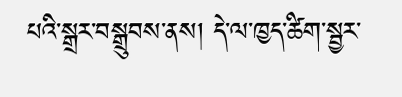པའི་སྒྲར་བསྒྲུབས་ནས། དེ་ལ་ཁྱད་ཚིག་སྦྱར་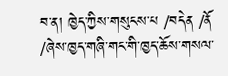བ་ན། ཁྱེད་ཀྱིས་གསུངས་པ /བདེན /ནོ /ཞེས་ཁྱད་གཞི་གང་གི་ཁྱད་ཆོས་གསལ་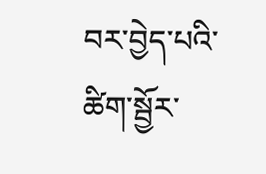བར་བྱེད་པའི་ཚིག་སྦྱོར་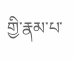གྱི་རྣམ་པ་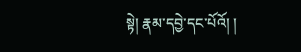སྟེ། རྣམ་དབྱེ་དང་པོའོ། །